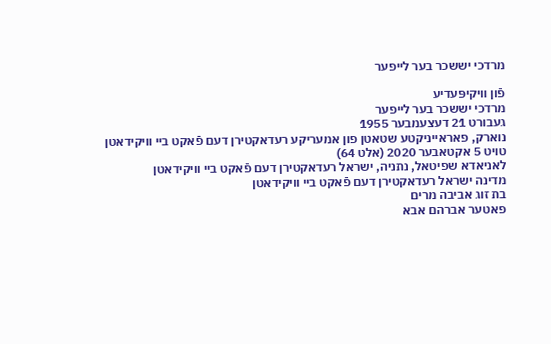מרדכי יששכר בער לייפער

פֿון װיקיפּעדיע
מרדכי יששכר בער לייפער
געבורט 21 דעצעמבער 1955
נוארק, פאראייניקטע שטאטן פון אמעריקע רעדאקטירן דעם פֿאקט ביי וויקידאטן
טויט 5 אקטאבער 2020 (אלט 64)
לאניאדא שפיטאל, נתניה, ישראל רעדאקטירן דעם פֿאקט ביי וויקידאטן
מדינה ישראל רעדאקטירן דעם פֿאקט ביי וויקידאטן
בת זוג אביבה מרים
פאטער אברהם אבא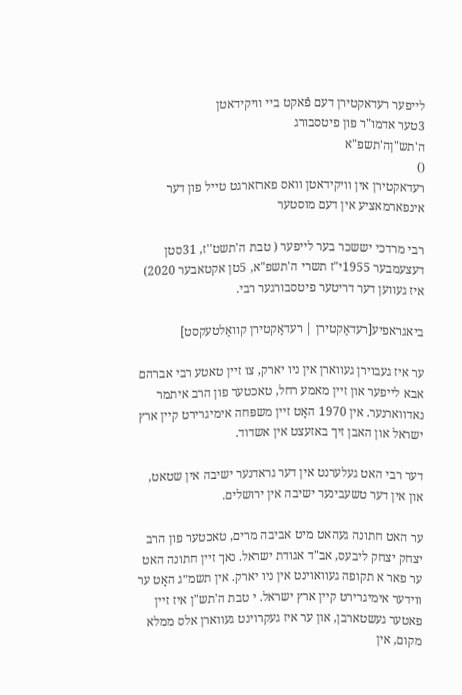לייפער רעדאקטירן דעם פֿאקט ביי וויקידאטן
3טער אדמו"ר פון פיטסבורג
ה'תש"ןה'תשפ"א
()
רעדאקטירן אין וויקידאטן וואס פארזארגט טייל פון דער אינפארמאציע אין דעם מוסטער

רבי מרדכי יששכר בער לייפער ( טבת ה'תשט''ז, 31סטן דעצעמבער 1955י"ז תשרי ה'תשפ"א, 5טן אקטאבער 2020) איז געווען דער דריטער פיטסבורגער רבי.

ביאגראפיע[רעדאַקטירן | רעדאַקטירן קוואַלטעקסט]

ער איז געבוירן געווארן אין ניו יארק, צו זיין טאטע רבי אברהם אבא לייפער און זיין מאמע רחל, טאכטער פון הרב איתמר נאדווארנער. אין 1970 האָט זײן משפּחה אימיגרירט קיין ארץ ישראל און האבן זיך באזעצט אין אשדוד.

דער רבי האט געלערנט אין דער גראדנער ישיבה אין שטאט, און אין דער טשעבינער ישיבה אין ירושלים.

ער האט חתונה געהאט מיט אביבה מרים, טאכטער פון הרב יצחק יצחק ליבעס, אב"ד אגודת ישראל. נאך זיין חתונה האט ער פאר א תקופה געוואוינט אין ניו יארק. אין תשמ״ג האָט ער ווידער אימיגרירט קיין ארץ ישראל. י טבת ה'תש"ן איז זיין פאטער געשטארבן, און ער איז געקרוינט געווארן אלס ממלא מקום, אין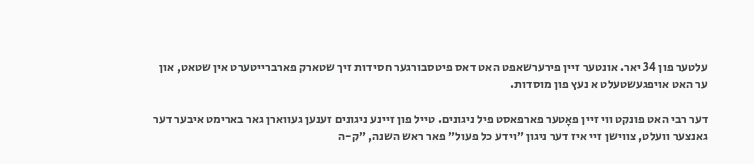עלטער פון 34 יאר. אונטער זיין פירערשאפט האט דאס פיטסבורגער חסידות זיך שטארק פארברייטערט אין שטאט, און ער האט אויפגעשטעלט א נעץ פון מוסדות.

דער רבי האט פונקט ווי זיין פאָטער פארפאסט פיל ניגונים. טייל פון זיינע ניגונים זענען געווארן גאר בארימט איבער דער גאנצער וועלט, צווישן זיי איז דער ניגון ״וידע כל פעול״ פאר ראש השנה, ״ק-ה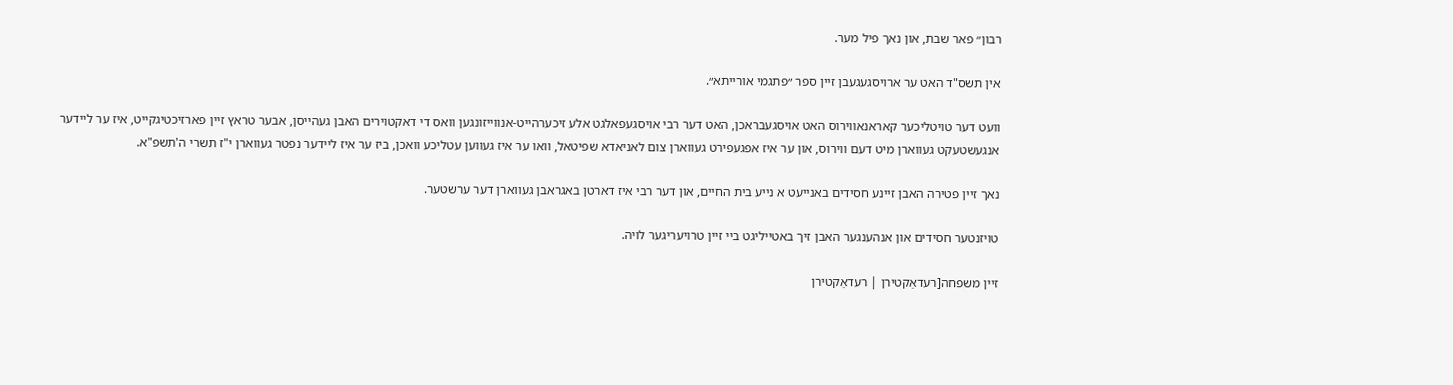רבון״ פאר שבת, און נאך פיל מער.

אין תשס"ד האט ער ארויסגעגעבן זיין ספר ״פתגמי אורייתא״.

וועט דער טויטליכער קאראנאווירוס האט אויסגעבראכן, האט דער רבי אויסגעפאלגט אלע זיכערהייט-אנווייזונגען וואס די דאקטוירים האבן געהייסן, אבער טראץ זיין פארזיכטיגקייט, איז ער ליידער אנגעשטעקט געווארן מיט דעם ווירוס, און ער איז אפגעפירט געווארן צום לאניאדא שפיטאל, וואו ער איז געווען עטליכע וואכן, ביז ער איז ליידער נפטר געווארן י"ז תשרי ה'תשפ"א.

נאך זיין פטירה האבן זיינע חסידים באנייעט א נייע בית החיים, און דער רבי איז דארטן באגראבן געווארן דער ערשטער.

טויזנטער חסידים און אנהענגער האבן זיך באטייליגט ביי זיין טרויעריגער לויה.

זיין משפחה[רעדאַקטירן | רעדאַקטירן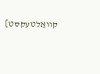קוואַלטעקסט]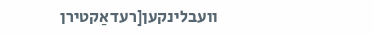וועבלינקען[רעדאַקטירן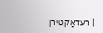| רעדאַקטירן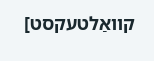קוואַלטעקסט]